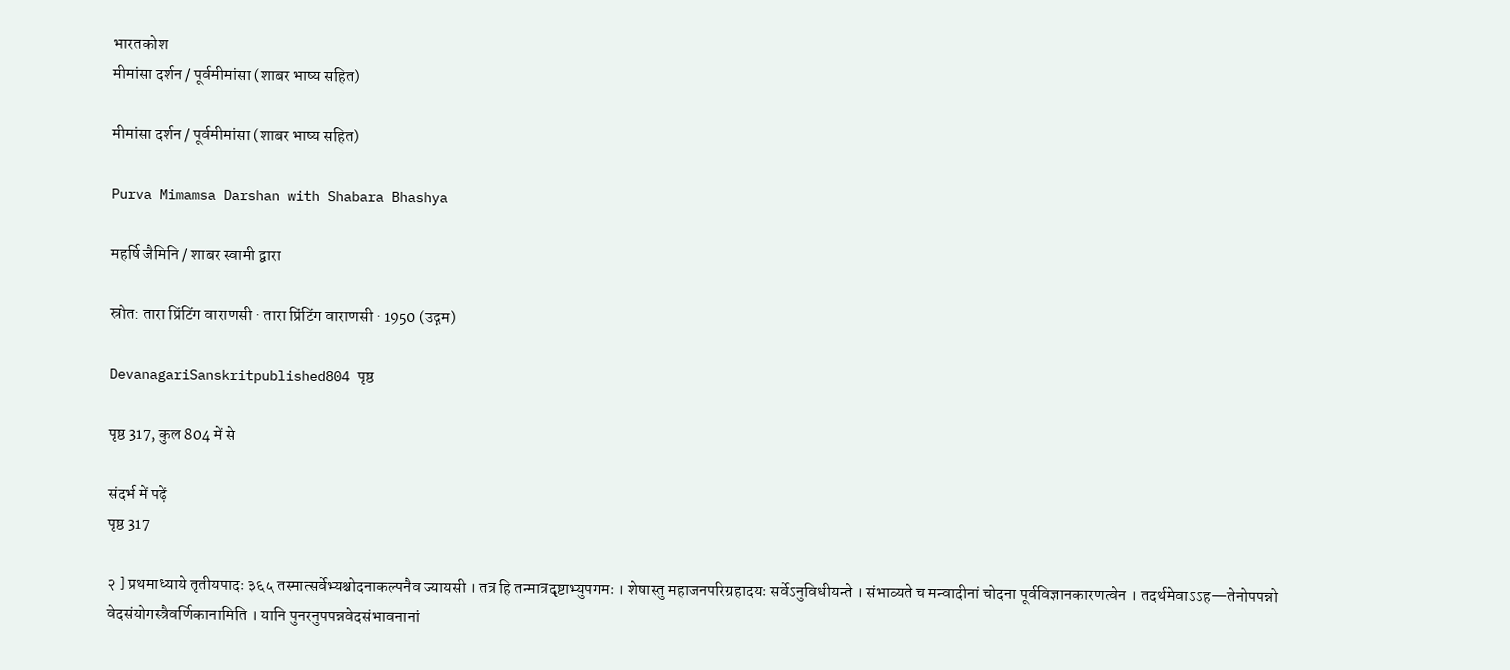भारतकोश
मीमांसा दर्शन / पूर्वमीमांसा (शाबर भाष्य सहित)

मीमांसा दर्शन / पूर्वमीमांसा (शाबर भाष्य सहित)

Purva Mimamsa Darshan with Shabara Bhashya

महर्षि जैमिनि / शाबर स्वामी द्वारा

स्रोत: तारा प्रिंटिंग वाराणसी · तारा प्रिंटिंग वाराणसी · 1950 (उद्गम)

DevanagariSanskritpublished804 पृष्ठ

पृष्ठ 317, कुल 804 में से

संदर्भ में पढ़ें
पृष्ठ 317

२ ] प्रथमाध्याये तृतीयपादः ३६५ तस्मात्सर्वेभ्यश्चोदनाकल्पनैव ज्यायसी । तत्र हि तन्मात्रदृष्टाभ्युपगमः । शेषास्तु महाजनपरिग्रहादयः सर्वेऽनुविधीयन्ते । संभाव्यते च मन्वादीनां चोदना पूर्वविज्ञानकारणत्वेन । तदर्थमेवाऽऽह—तेनोपपन्नो वेदसंयोगस्त्रैवर्णिकानामिति । यानि पुनरनुपपन्नवेदसंभावनानां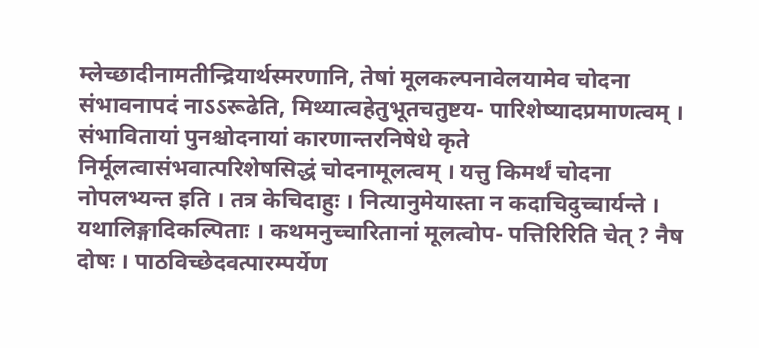म्लेच्छादीनामतीन्द्रियार्थस्मरणानि, तेषां मूलकल्पनावेलयामेव चोदना संभावनापदं नाऽऽरूढेति, मिथ्यात्वहेतुभूतचतुष्टय- पारिशेष्यादप्रमाणत्वम् । संभावितायां पुनश्चोदनायां कारणान्तरनिषेधे कृते निर्मूलत्वासंभवात्परिशेषसिद्धं चोदनामूलत्वम् । यत्तु किमर्थं चोदना नोपलभ्यन्त इति । तत्र केचिदाहुः । नित्यानुमेयास्ता न कदाचिदुच्चार्यन्ते । यथालिङ्गादिकल्पिताः । कथमनुच्चारितानां मूलत्वोप- पत्तिरिरिति चेत् ? नैष दोषः । पाठविच्छेदवत्पारम्पर्येण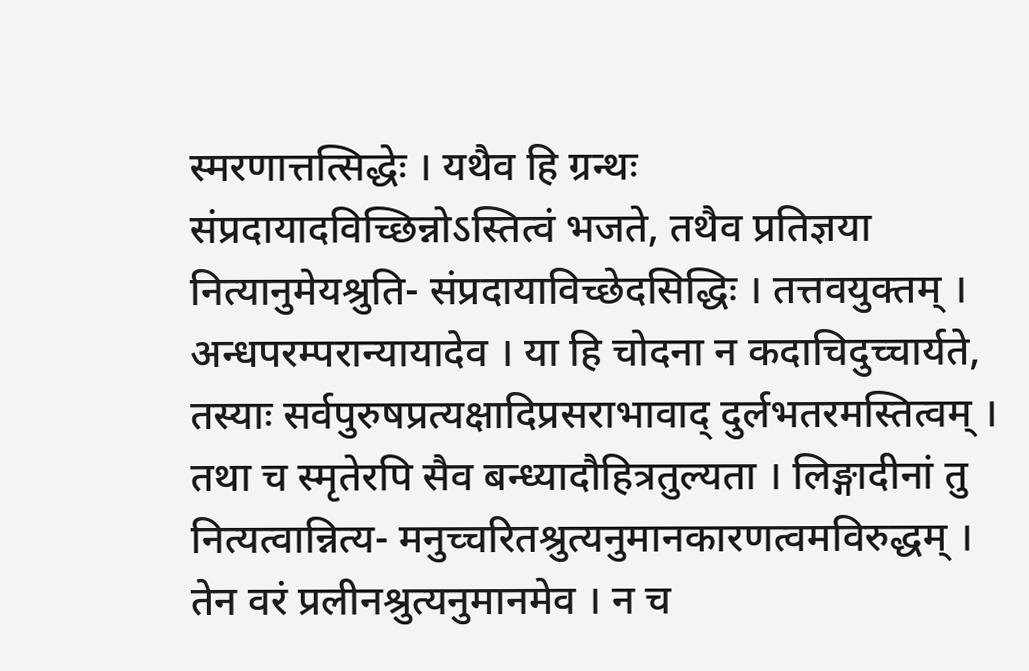स्मरणात्तत्सिद्धेः । यथैव हि ग्रन्थः संप्रदायादविच्छिन्नोऽस्तित्वं भजते, तथैव प्रतिज्ञया नित्यानुमेयश्रुति- संप्रदायाविच्छेदसिद्धिः । तत्तवयुक्तम् । अन्धपरम्परान्यायादेव । या हि चोदना न कदाचिदुच्चार्यते, तस्याः सर्वपुरुषप्रत्यक्षादिप्रसराभावाद् दुर्लभतरमस्तित्वम् । तथा च स्मृतेरपि सैव बन्ध्यादौहित्रतुल्यता । लिङ्गादीनां तु नित्यत्वान्नित्य- मनुच्चरितश्रुत्यनुमानकारणत्वमविरुद्धम् । तेन वरं प्रलीनश्रुत्यनुमानमेव । न च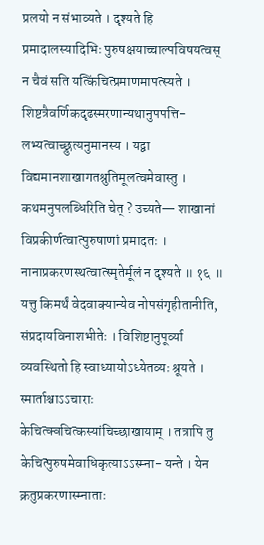प्रलयो न संभाव्यते । दृश्यते हि प्रमादालस्यादिभिः पुरुषक्षयाच्चाल्पविषयत्वस् न चैवं सति यत्किंचित्प्रमाणमापत्स्यते । शिष्टत्रैवर्णिकदृढस्मरणान्यथानुपपत्ति- लभ्यत्वाच्छ्रुत्यनुमानस्य । यद्वा विद्यमानशाखागतश्रुतिमूलत्वमेवास्तु । कथमनुपलब्धिरिति चेत् ? उच्यते— शाखानां विप्रकीर्णत्वात्पुरुषाणां प्रमादतः । नानाप्रकरणस्थत्वात्स्मृतेर्मूलं न दृश्यते ॥ १६ ॥ यत्तु किमर्थं वेदवाक्यान्येव नोपसंगृहीतानीति, संप्रदायविनाशभीतेः । विशिष्टानुपूर्व्या व्यवस्थितो हि स्वाध्यायोऽध्येतव्यः श्रूयते । स्मार्ताश्चाऽऽचाराः केचित्क्वचित्कस्यांचिच्छाखायाम् । तत्रापि तु केचित्पुरुषमेवाधिकृत्याऽऽस्म्ना- यन्ते । येन क्रतुप्रकरणास्म्नाताः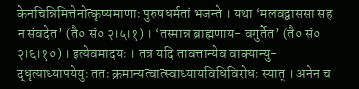केनचिन्निमित्तेनोत्कृष्यमाणाः पुरुषधर्मतां भजन्ते । यथा ‘मलवद्वाससा सह न संवदेत’ (तै० सं० २।५।१) । ‘तस्मान्न ब्राह्मणाय- वगुर्तेत’ (तै० सं० २।६।१०) । इत्येवमादयः । तत्र यदि तावत्तान्येव वाक्यान्यु- द्धृत्याध्यापयेयुः ततः क्रमान्यत्वात्स्वाध्यायविधिविरोधः स्यात् । अनेन च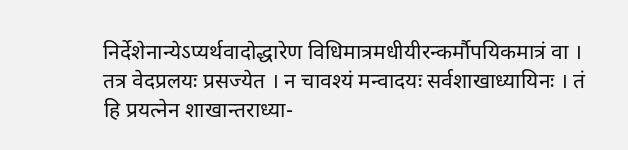निर्देशेनान्येऽप्यर्थवादोद्धारेण विधिमात्रमधीयीरन्कर्मौपयिकमात्रं वा । तत्र वेदप्रलयः प्रसज्येत । न चावश्यं मन्वादयः सर्वशाखाध्यायिनः । तं हि प्रयत्नेन शाखान्तराध्या-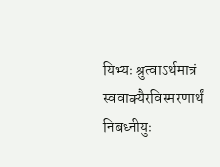यिभ्यः श्रुत्वाऽर्थमात्रं स्ववाक्यैरविस्मरणार्थं निबध्नीयुः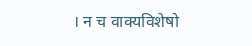। न च वाक्यविशेषो